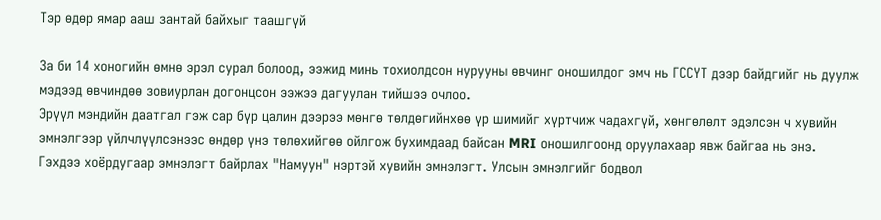Тэр өдөр ямар ааш зантай байхыг таашгүй

За би 14 хоногийн өмнө эрэл сурал болоод, ээжид минь тохиолдсон нурууны өвчинг оношилдог эмч нь ГССҮТ дээр байдгийг нь дуулж мэдээд өвчиндөө зовиурлан догонцсон ээжээ дагуулан тийшээ очлоо.
Эрүүл мэндийн даатгал гэж сар бүр цалин дээрээ мөнгө төлдөгийнхөө үр шимийг хүртчиж чадахгүй, хөнгөлөлт эдэлсэн ч хувийн эмнэлгээр үйлчлүүлсэнээс өндөр үнэ төлөхийгөө ойлгож бухимдаад байсан MRI оношилгоонд opуулахаар явж байгаа нь энэ.
Гэхдээ хоёрдугаар эмнэлэгт байрлах "Намуун" нэртэй хувийн эмнэлэгт. Улсын эмнэлгийг бодвол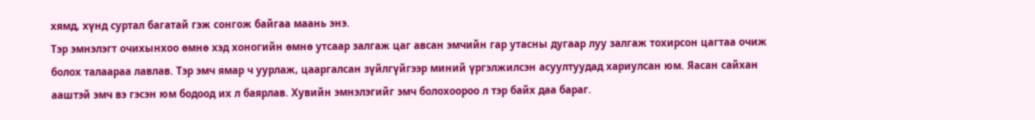хямд, хүнд суртал багатай гэж сонгож байгаа маань энэ.
Тэр эмнэлэгт очихынхоо өмнө хэд хоногийн өмнө утсаар залгаж цаг авсан эмчийн гар утасны дугаар луу залгаж тохирсон цагтаа очиж болох талаараа лавлав. Тэр эмч ямар ч уурлаж, цааргалсан зүйлгүйгээр миний үргэлжилсэн асуултуудад хариулсан юм. Яасан сайхан ааштэй эмч вэ гэсэн юм бодоод их л баярлав. Хувийн эмнэлэгийг эмч болохоороо л тэр байх даа бараг.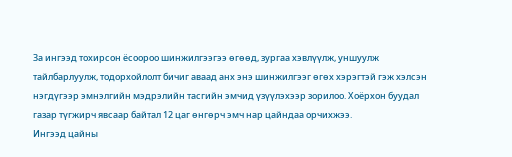За ингээд тохирсон ёсоороо шинжилгээгээ өгөөд, зургаа хэвлүүлж, уншуулж тайлбарлуулж, тодорхойлолт бичиг аваад анх энэ шинжилгээг өгөх хэрэгтэй гэж хэлсэн нэгдүгээр эмнэлгийн мэдрэлийн тасгийн эмчид үзүүлэхээр зорилоо. Хоёрхон буудал газар түгжирч явсаар байтал 12 цаг өнгөрч эмч нар цайндаа орчихжээ.
Ингээд цайны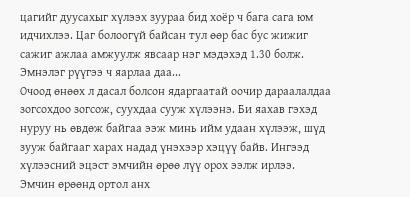цагийг дуусахыг хүлээх зуураа бид хоёр ч бага сага юм идчихлээ. Цаг болоогүй байсан тул өөр бас бус жижиг сажиг ажлаа амжуулж явсаар нэг мэдэхэд 1.30 болж. Эмнэлэг рүүгээ ч яарлаа даа...
Очоод өнөөх л дасал болсон ядаргаатай оочир дараалалдаа зогсохдоо зогсож, суухдаа сууж хүлээнэ. Би яахав гэхэд нуруу нь өвдөж байгаа ээж минь ийм удаан хүлээж, шүд зууж байгааг харах надад үнэхээр хэцүү байв. Ингээд хүлээсний эцэст эмчийн өрөө лүү орох ээлж ирлээ. Эмчин өрөөнд ортол анх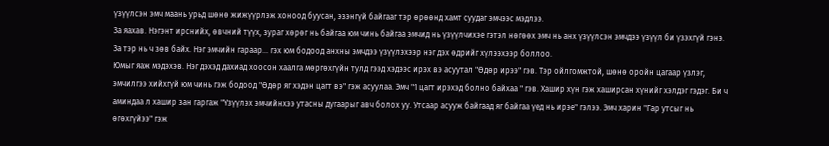үзүүлсэн эмч маань урьд шөнө жижүүрлэж хоноод буусан, эзэнгүй байгааг тэр өрөөнд хамт суудаг эмчээс мэдлээ.
За яахав. Нэгэнт ирснийх, өвчний түүх, зураг хөрөг нь байгаа юм чинь байгаа эмчид нь үзүүлчихэе гэтэл нөгөөх эмч нь анх үзүүлсэн эмчдээ үзүүл би үзэхгүй гэнэ. За тэр нь ч зөв байх. Нэг эмчийн гараар... гэх юм бодоод анхны эмчдээ үзүүлэхээр нэг дэх өдрийг хүлээхээр боллоо.
Юмыг яаж мэдэхэв. Нэг дэхэд дахиад хоосон хаалга мөргөхгүйн тулд гээд хэдээс ирэх вэ асуутал "Өдөр ирээ" гэв. Тэр ойлгомжтой, шөнө оройн цагаар үзлэг, эмчилгээ хийхгүй юм чинь гэж бодоод "Өдөр яг хэдэн цагт вэ" гэж асуулаа. Эмч "1 цагт ирэхэд болно байхаа " гэв. Хашир хүн гэж хаширсан хүнийг хэлдэг гэдэг. Би ч аминдаа л хашир зан гаргаж "Үзүүлэх эмчийнхээ утасны дугаарыг авч болох уу. Утсаар асууж байгаад яг байгаа үед нь ирэе" гэлээ. Эмч харин "Гар утсыг нь өгөхгүйээ" гэж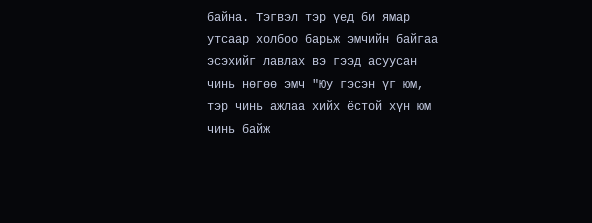байна. Тэгвэл тэр үед би ямар утсаар холбоо барьж эмчийн байгаа эсэхийг лавлах вэ гээд асуусан чинь нөгөө эмч "Юу гэсэн үг юм, тэр чинь ажлаа хийх ёстой хүн юм чинь байж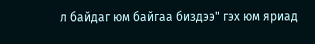л байдаг юм байгаа биздээ" гэх юм яриад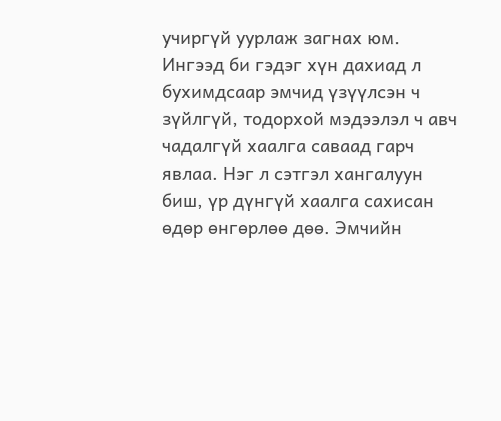учиргүй уурлаж загнах юм.
Ингээд би гэдэг хүн дахиад л бухимдсаар эмчид үзүүлсэн ч зүйлгүй, тодорхой мэдээлэл ч авч чадалгүй хаалга саваад гарч явлаа. Нэг л сэтгэл хангалуун биш, үр дүнгүй хаалга сахисан өдөр өнгөрлөө дөө. Эмчийн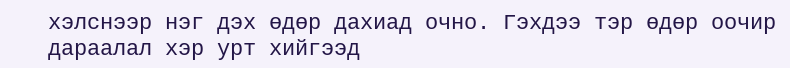хэлснээр нэг дэх өдөр дахиад очно. Гэхдээ тэр өдөр оочир дараалал хэр урт хийгээд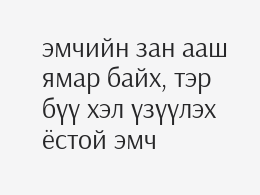эмчийн зан ааш ямар байх, тэр бүү хэл үзүүлэх ёстой эмч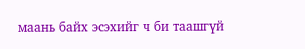маань байх эсэхийг ч би таашгүй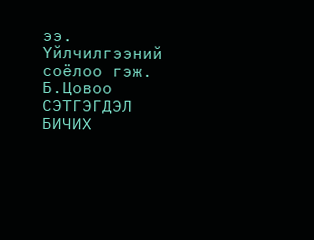ээ. Үйлчилгээний соёлоо гэж.
Б.Цовоо
СЭТГЭГДЭЛ БИЧИХ